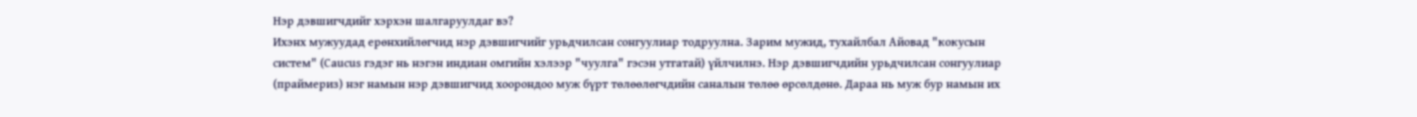Нэр дэвшигчдийг хэрхэн шалгаруулдаг вэ?
Ихэнх мужуудад ерөнхийлөгчид нэр дэвшигчийг урьдчилсан сонгуулиар тодруулна. Зарим мужид, тухайлбал Айовад "кокусын систем" (Саuсus гэдэг нь нэгэн индиан омгийн хэлээр "чуулга" гэсэн утгатай) үйлчилнэ. Нэр дэвшигчдийн урьдчилсан сонгуулиар (праймериз) нэг намын нэр дэвшигчид хоорондоо муж бүрт төлөөлөгчдийн саналын төлөө өрсөлдөнө. Дараа нь муж бур намын их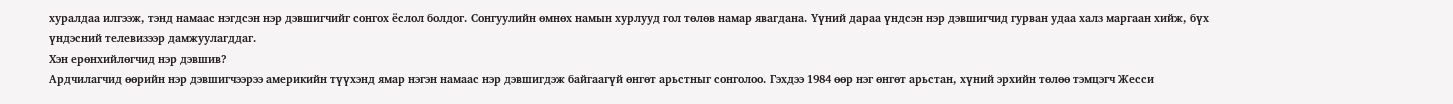хуралдаа илгээж, тэнд намаас нэгдсэн нэр дэвшигчийг сонгох ёслол болдог. Сонгуулийн өмнөх намын хурлууд гол төлөв намар явагдана. Үүний дараа үндсэн нэр дэвшигчид гурван удаа халз маргаан хийж, бүх үндэсний телевизээр дамжуулагддаг.
Хэн ерөнхийлөгчид нэр дэвшив?
Ардчилагчид өөрийн нэр дэвшигчээрээ америкийн түүхэнд ямар нэгэн намаас нэр дэвшигдэж байгаагүй өнгөт арьстныг сонголоо. Гэхдээ 1984 өөр нэг өнгөт арьстан, хүний эрхийн төлөө тэмцэгч Жесси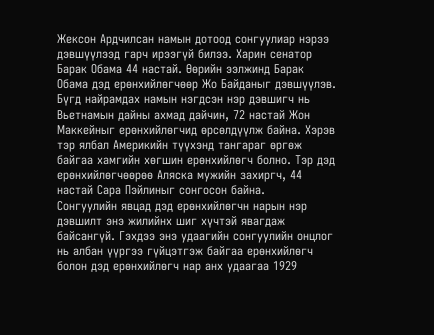Жексон Ардчилсан намын дотоод сонгуулиар нэрээ дэвшүүлээд гарч ирээгүй билээ. Харин сенатор Барак Обама 44 настай. Өөрийн ээлжинд Барак Обама дэд ерөнхийлөгчөөр Жо Байданыг дэвшүүлэв. Бүгд найрамдах намын нэгдсэн нэр дэвшигч нь Вьетнамын дайны ахмад дайчин, 72 настай Жон Маккейныг ерөнхийлөгчид өрсөлдүүлж байна. Хэрэв тэр ялбал Америкийн түүхэнд тангараг өргөж байгаа хамгийн хөгшин ерөнхийлөгч болно. Тэр дэд ерөнхийлөгчөөрөө Аляска мужийн захиргч, 44 настай Сара Пэйлиныг сонгосон байна.
Сонгуулийн явцад дэд ерөнхийлөгчн нарын нэр дэвшилт энэ жилийнх шиг хүчтэй явагдаж байсангүй. Гэхдээ энэ удаагийн сонгуулийн онцлог нь албан үүргээ гүйцэтгэж байгаа ерөнхийлөгч болон дэд ерөнхийлөгч нар анх удаагаа 1929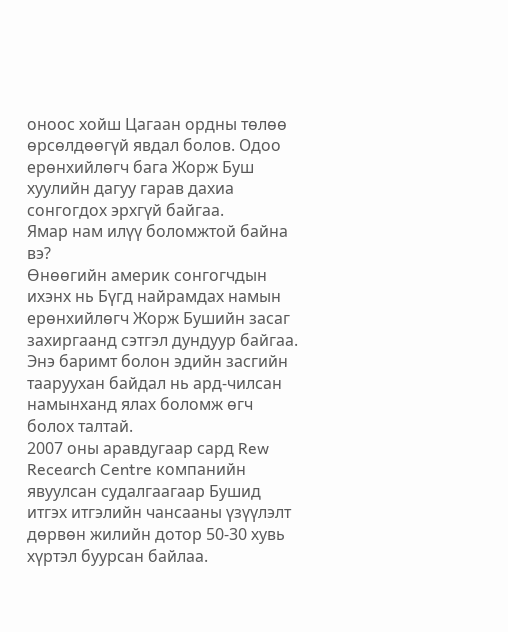оноос хойш Цагаан ордны төлөө өрсөлдөөгүй явдал болов. Одоо ерөнхийлөгч бага Жорж Буш хуулийн дагуу гарав дахиа сонгогдох эрхгүй байгаа.
Ямар нам илүү боломжтой байна вэ?
Өнөөгийн америк сонгогчдын ихэнх нь Бүгд найрамдах намын ерөнхийлөгч Жорж Бушийн засаг захиргаанд сэтгэл дундуур байгаа. Энэ баримт болон эдийн засгийн тааруухан байдал нь ард-чилсан намынханд ялах боломж өгч болох талтай.
2007 оны аравдугаар сард Rew Recearch Centre компанийн явуулсан судалгаагаар Бушид итгэх итгэлийн чансааны үзүүлэлт дөрвөн жилийн дотор 50-30 хувь хүртэл буурсан байлаа.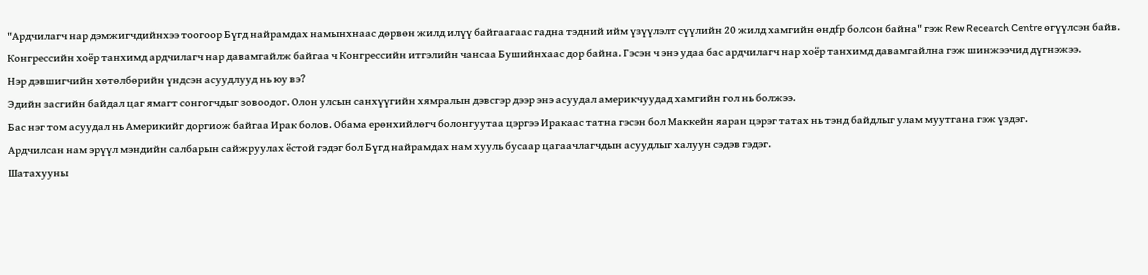"Ардчилагч нар дэмжигчдийнхээ тоогоор Бүгд найрамдах намынхнаас дөрвөн жилд илүү байгаагаас гадна тэдний ийм үзүүлэлт сүүлийн 20 жилд хамгийн өндfр болсон байна" гэж Rew Recearch Centre өгүүлсэн байв.
Конгрессийн хоёр танхимд ардчилагч нар давамгайлж байгаа ч Конгрессийн итгэлийн чансаа Бушийнхаас дор байна. Гэсэн ч энэ удаа бас ардчилагч нар хоёр танхимд давамгайлна гэж шинжээчид дүгнэжээ.
Нэр дэвшигчийн хөтөлбөрийн үндсэн асуудлууд нь юу вэ?
Эдийн засгийн байдал цаг ямагт сонгогчдыг зовоодог. Олон улсын санхүүгийн хямралын дэвсгэр дээр энэ асуудал америкчуудад хамгийн гол нь болжээ.
Бас нэг том асуудал нь Америкийг доргиож байгаа Ирак болов. Обама ерөнхийлөгч болонгуутаа цэргээ Иракаас татна гэсэн бол Маккейн яаран цэрэг татах нь тэнд байдлыг улам муутгана гэж үздэг.
Ардчилсан нам эрүүл мэндийн салбарын сайжруулах ёстой гэдэг бол Бүгд найрамдах нам хууль бусаар цагаачлагчдын асуудлыг халуун сэдэв гэдэг.
Шатахууны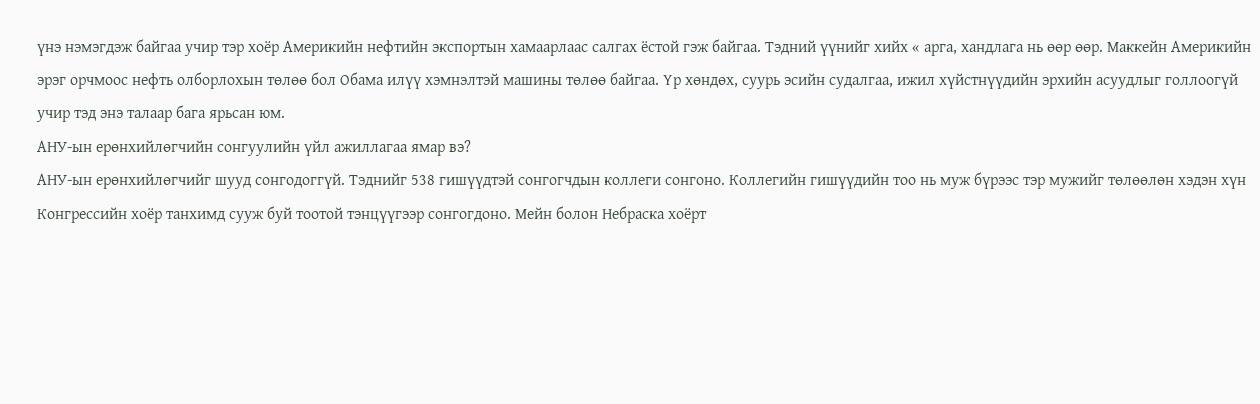үнэ нэмэгдэж байгаа учир тэр хоёр Америкийн нефтийн экспортын хамаарлаас салгах ёстой гэж байгаа. Тэдний үүнийг хийх « арга, хандлага нь өөр өөр. Маккейн Америкийн эрэг орчмоос нефть олборлохын төлөө бол Обама илүү хэмнэлтэй машины төлөө байгаа. Үр хөндөх, суурь эсийн судалгаа, ижил хүйстнүүдийн эрхийн асуудлыг голлоогүй учир тэд энэ талаар бага ярьсан юм.
АНУ-ын ерөнхийлөгчийн сонгуулийн үйл ажиллагаа ямар вэ?
АНУ-ын ерөнхийлөгчийг шууд сонгодоггүй. Тэднийг 538 гишүүдтэй сонгогчдын коллеги сонгоно. Коллегийн гишүүдийн тоо нь муж бүрээс тэр мужийг төлөөлөн хэдэн хүн Конгрессийн хоёр танхимд сууж буй тоотой тэнцүүгээр сонгогдоно. Мейн болон Небраска хоёрт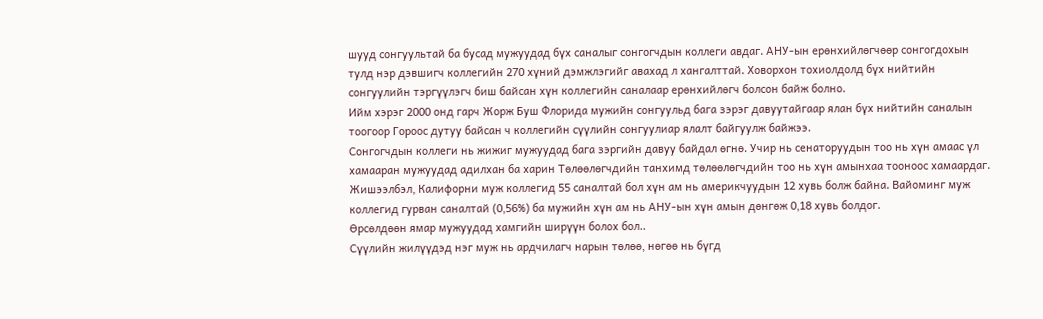шууд сонгуультай ба бусад мужуудад бүх саналыг сонгогчдын коллеги авдаг. АНУ-ын ерөнхийлөгчөөр сонгогдохын тулд нэр дэвшигч коллегийн 270 хүний дэмжлэгийг авахад л хангалттай. Ховорхон тохиолдолд бүх нийтийн сонгуулийн тэргүүлэгч биш байсан хүн коллегийн саналаар ерөнхийлөгч болсон байж болно.
Ийм хэрэг 2000 онд гарч Жорж Буш Флорида мужийн сонгуульд бага зэрэг давуутайгаар ялан бүх нийтийн саналын тоогоор Гороос дутуу байсан ч коллегийн сүүлийн сонгуулиар ялалт байгуулж байжээ.
Сонгогчдын коллеги нь жижиг мужуудад бага зэргийн давуу байдал өгнө. Учир нь сенаторуудын тоо нь хүн амаас үл хамааран мужуудад адилхан ба харин Төлөөлөгчдийн танхимд төлөөлөгчдийн тоо нь хүн амынхаа тооноос хамаардаг. Жишээлбэл, Калифорни муж коллегид 55 саналтай бол хүн ам нь америкчуудын 12 хувь болж байна. Вайоминг муж коллегид гурван саналтай (0,56%) ба мужийн хүн ам нь АНУ-ын хүн амын дөнгөж 0,18 хувь болдог.
Өрсөлдөөн ямар мужуудад хамгийн ширүүн болох бол..
Сүүлийн жилүүдэд нэг муж нь ардчилагч нарын төлөө, нөгөө нь бүгд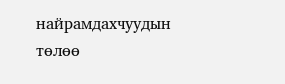найрамдахчуудын төлөө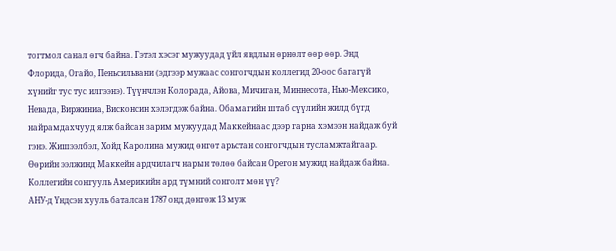тогтмол санал өгч байна. Гэтэл хэсэг мужуудад үйл явдлын өрнөлт өөр өөр. Энд Флорида, Огайо, Пеньсильвани (эдгээр мужаас сонгогчдын коллегид 20-оос багагүй хүнийг тус тус илгээнэ). Түүнчлэн Колорада, Айова, Мичиган, Миннесота, Нью-Мексико, Невада, Виржиниа, Висконсин хэлэгдэж байна. Обамагийн штаб сүүлийн жилд бүгд найрамдахчууд ялж байсан зарим мужуудад Маккейнаас дээр гарна хэмээн найдаж буй гэнэ. Жишээлбэл, Хойд Каролина мужид өнгөт арьстан сонгогчдын тусламжтайгаар. Өөрийн ээлжинд Маккейн ардчилагч нарын төлөө байсан Орегон мужид найдаж байна.
Коллегийн сонгууль Америкийн ард түмний сонголт мөн үү?
АНУ-д Үндсэн хууль баталсан 1787 онд дөнгөж 13 муж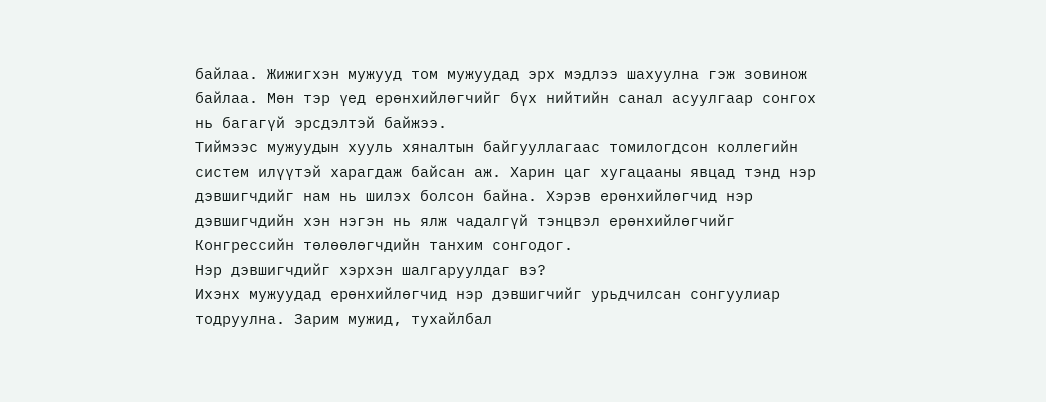байлаа. Жижигхэн мужууд том мужуудад эрх мэдлээ шахуулна гэж зовинож байлаа. Мөн тэр үед ерөнхийлөгчийг бүх нийтийн санал асуулгаар сонгох нь багагүй эрсдэлтэй байжээ.
Тиймээс мужуудын хууль хяналтын байгууллагаас томилогдсон коллегийн систем илүүтэй харагдаж байсан аж. Харин цаг хугацааны явцад тэнд нэр дэвшигчдийг нам нь шилэх болсон байна. Хэрэв ерөнхийлөгчид нэр дэвшигчдийн хэн нэгэн нь ялж чадалгүй тэнцвэл ерөнхийлөгчийг Конгрессийн төлөөлөгчдийн танхим сонгодог.
Нэр дэвшигчдийг хэрхэн шалгаруулдаг вэ?
Ихэнх мужуудад ерөнхийлөгчид нэр дэвшигчийг урьдчилсан сонгуулиар тодруулна. Зарим мужид, тухайлбал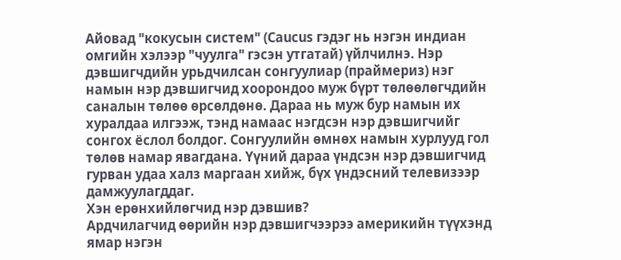Айовад "кокусын систем" (Саuсus гэдэг нь нэгэн индиан омгийн хэлээр "чуулга" гэсэн утгатай) үйлчилнэ. Нэр дэвшигчдийн урьдчилсан сонгуулиар (праймериз) нэг намын нэр дэвшигчид хоорондоо муж бүрт төлөөлөгчдийн саналын төлөө өрсөлдөнө. Дараа нь муж бур намын их хуралдаа илгээж, тэнд намаас нэгдсэн нэр дэвшигчийг сонгох ёслол болдог. Сонгуулийн өмнөх намын хурлууд гол төлөв намар явагдана. Үүний дараа үндсэн нэр дэвшигчид гурван удаа халз маргаан хийж, бүх үндэсний телевизээр дамжуулагддаг.
Хэн ерөнхийлөгчид нэр дэвшив?
Ардчилагчид өөрийн нэр дэвшигчээрээ америкийн түүхэнд ямар нэгэн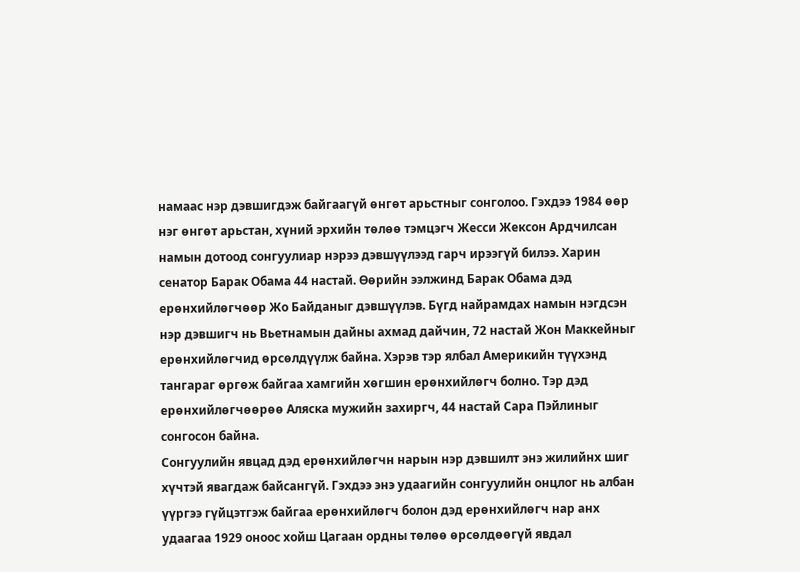намаас нэр дэвшигдэж байгаагүй өнгөт арьстныг сонголоо. Гэхдээ 1984 өөр нэг өнгөт арьстан, хүний эрхийн төлөө тэмцэгч Жесси Жексон Ардчилсан намын дотоод сонгуулиар нэрээ дэвшүүлээд гарч ирээгүй билээ. Харин сенатор Барак Обама 44 настай. Өөрийн ээлжинд Барак Обама дэд ерөнхийлөгчөөр Жо Байданыг дэвшүүлэв. Бүгд найрамдах намын нэгдсэн нэр дэвшигч нь Вьетнамын дайны ахмад дайчин, 72 настай Жон Маккейныг ерөнхийлөгчид өрсөлдүүлж байна. Хэрэв тэр ялбал Америкийн түүхэнд тангараг өргөж байгаа хамгийн хөгшин ерөнхийлөгч болно. Тэр дэд ерөнхийлөгчөөрөө Аляска мужийн захиргч, 44 настай Сара Пэйлиныг сонгосон байна.
Сонгуулийн явцад дэд ерөнхийлөгчн нарын нэр дэвшилт энэ жилийнх шиг хүчтэй явагдаж байсангүй. Гэхдээ энэ удаагийн сонгуулийн онцлог нь албан үүргээ гүйцэтгэж байгаа ерөнхийлөгч болон дэд ерөнхийлөгч нар анх удаагаа 1929 оноос хойш Цагаан ордны төлөө өрсөлдөөгүй явдал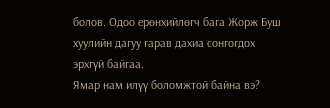болов. Одоо ерөнхийлөгч бага Жорж Буш хуулийн дагуу гарав дахиа сонгогдох эрхгүй байгаа.
Ямар нам илүү боломжтой байна вэ?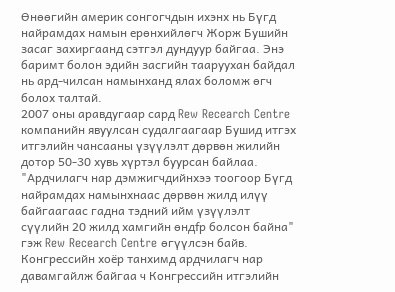Өнөөгийн америк сонгогчдын ихэнх нь Бүгд найрамдах намын ерөнхийлөгч Жорж Бушийн засаг захиргаанд сэтгэл дундуур байгаа. Энэ баримт болон эдийн засгийн тааруухан байдал нь ард-чилсан намынханд ялах боломж өгч болох талтай.
2007 оны аравдугаар сард Rew Recearch Centre компанийн явуулсан судалгаагаар Бушид итгэх итгэлийн чансааны үзүүлэлт дөрвөн жилийн дотор 50-30 хувь хүртэл буурсан байлаа. "Ардчилагч нар дэмжигчдийнхээ тоогоор Бүгд найрамдах намынхнаас дөрвөн жилд илүү байгаагаас гадна тэдний ийм үзүүлэлт сүүлийн 20 жилд хамгийн өндfр болсон байна" гэж Rew Recearch Centre өгүүлсэн байв.
Конгрессийн хоёр танхимд ардчилагч нар давамгайлж байгаа ч Конгрессийн итгэлийн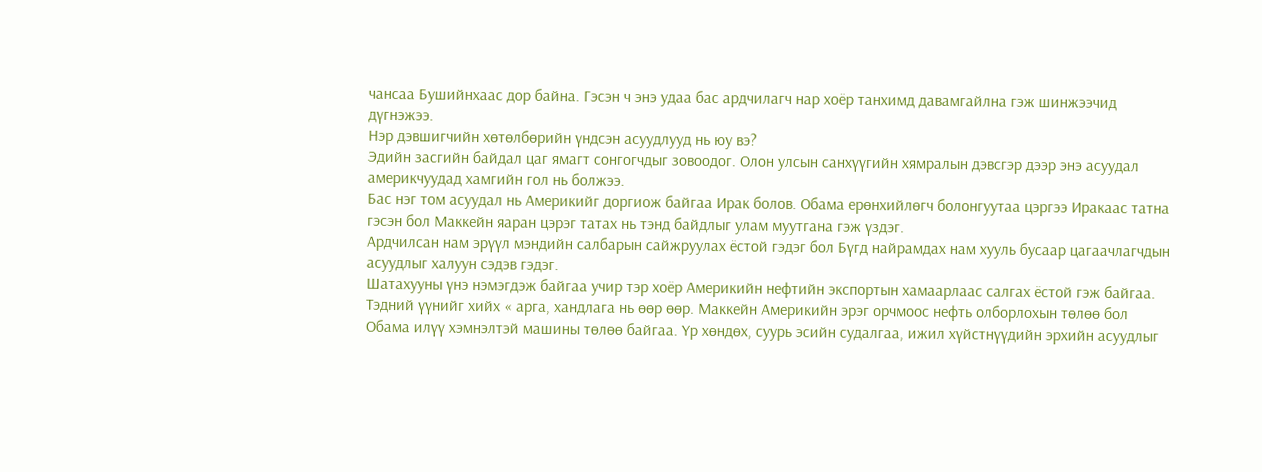чансаа Бушийнхаас дор байна. Гэсэн ч энэ удаа бас ардчилагч нар хоёр танхимд давамгайлна гэж шинжээчид дүгнэжээ.
Нэр дэвшигчийн хөтөлбөрийн үндсэн асуудлууд нь юу вэ?
Эдийн засгийн байдал цаг ямагт сонгогчдыг зовоодог. Олон улсын санхүүгийн хямралын дэвсгэр дээр энэ асуудал америкчуудад хамгийн гол нь болжээ.
Бас нэг том асуудал нь Америкийг доргиож байгаа Ирак болов. Обама ерөнхийлөгч болонгуутаа цэргээ Иракаас татна гэсэн бол Маккейн яаран цэрэг татах нь тэнд байдлыг улам муутгана гэж үздэг.
Ардчилсан нам эрүүл мэндийн салбарын сайжруулах ёстой гэдэг бол Бүгд найрамдах нам хууль бусаар цагаачлагчдын асуудлыг халуун сэдэв гэдэг.
Шатахууны үнэ нэмэгдэж байгаа учир тэр хоёр Америкийн нефтийн экспортын хамаарлаас салгах ёстой гэж байгаа. Тэдний үүнийг хийх « арга, хандлага нь өөр өөр. Маккейн Америкийн эрэг орчмоос нефть олборлохын төлөө бол Обама илүү хэмнэлтэй машины төлөө байгаа. Үр хөндөх, суурь эсийн судалгаа, ижил хүйстнүүдийн эрхийн асуудлыг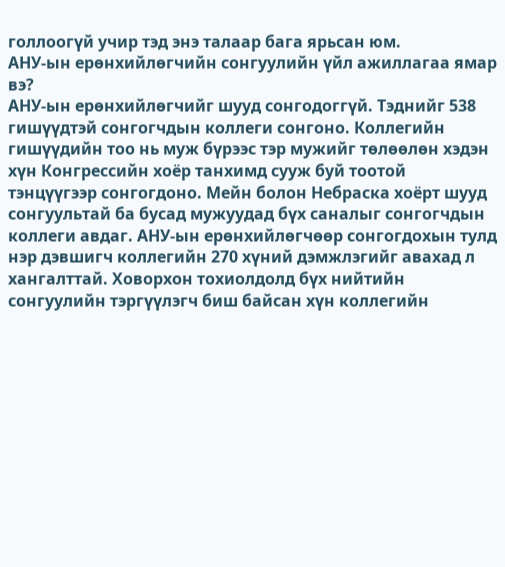голлоогүй учир тэд энэ талаар бага ярьсан юм.
АНУ-ын ерөнхийлөгчийн сонгуулийн үйл ажиллагаа ямар вэ?
АНУ-ын ерөнхийлөгчийг шууд сонгодоггүй. Тэднийг 538 гишүүдтэй сонгогчдын коллеги сонгоно. Коллегийн гишүүдийн тоо нь муж бүрээс тэр мужийг төлөөлөн хэдэн хүн Конгрессийн хоёр танхимд сууж буй тоотой тэнцүүгээр сонгогдоно. Мейн болон Небраска хоёрт шууд сонгуультай ба бусад мужуудад бүх саналыг сонгогчдын коллеги авдаг. АНУ-ын ерөнхийлөгчөөр сонгогдохын тулд нэр дэвшигч коллегийн 270 хүний дэмжлэгийг авахад л хангалттай. Ховорхон тохиолдолд бүх нийтийн сонгуулийн тэргүүлэгч биш байсан хүн коллегийн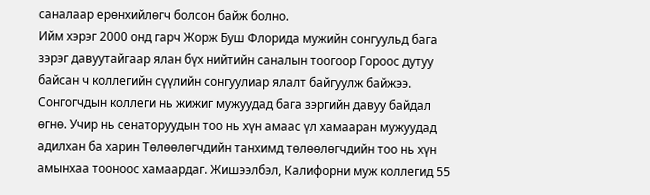саналаар ерөнхийлөгч болсон байж болно.
Ийм хэрэг 2000 онд гарч Жорж Буш Флорида мужийн сонгуульд бага зэрэг давуутайгаар ялан бүх нийтийн саналын тоогоор Гороос дутуу байсан ч коллегийн сүүлийн сонгуулиар ялалт байгуулж байжээ.
Сонгогчдын коллеги нь жижиг мужуудад бага зэргийн давуу байдал өгнө. Учир нь сенаторуудын тоо нь хүн амаас үл хамааран мужуудад адилхан ба харин Төлөөлөгчдийн танхимд төлөөлөгчдийн тоо нь хүн амынхаа тооноос хамаардаг. Жишээлбэл, Калифорни муж коллегид 55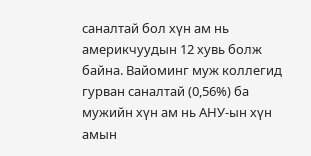саналтай бол хүн ам нь америкчуудын 12 хувь болж байна. Вайоминг муж коллегид гурван саналтай (0,56%) ба мужийн хүн ам нь АНУ-ын хүн амын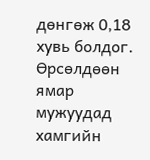дөнгөж 0,18 хувь болдог.
Өрсөлдөөн ямар мужуудад хамгийн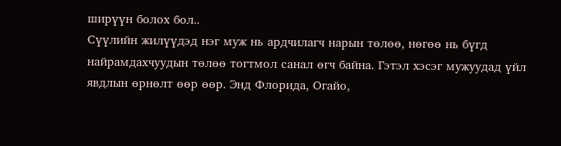ширүүн болох бол..
Сүүлийн жилүүдэд нэг муж нь ардчилагч нарын төлөө, нөгөө нь бүгд найрамдахчуудын төлөө тогтмол санал өгч байна. Гэтэл хэсэг мужуудад үйл явдлын өрнөлт өөр өөр. Энд Флорида, Огайо,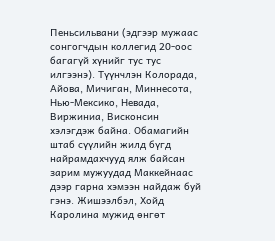Пеньсильвани (эдгээр мужаас сонгогчдын коллегид 20-оос багагүй хүнийг тус тус илгээнэ). Түүнчлэн Колорада, Айова, Мичиган, Миннесота, Нью-Мексико, Невада, Виржиниа, Висконсин хэлэгдэж байна. Обамагийн штаб сүүлийн жилд бүгд найрамдахчууд ялж байсан зарим мужуудад Маккейнаас дээр гарна хэмээн найдаж буй гэнэ. Жишээлбэл, Хойд Каролина мужид өнгөт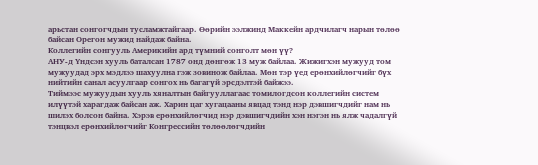арьстан сонгогчдын тусламжтайгаар. Өөрийн ээлжинд Маккейн ардчилагч нарын төлөө байсан Орегон мужид найдаж байна.
Коллегийн сонгууль Америкийн ард түмний сонголт мөн үү?
АНУ-д Үндсэн хууль баталсан 1787 онд дөнгөж 13 муж байлаа. Жижигхэн мужууд том мужуудад эрх мэдлээ шахуулна гэж зовинож байлаа. Мөн тэр үед ерөнхийлөгчийг бүх нийтийн санал асуулгаар сонгох нь багагүй эрсдэлтэй байжээ.
Тиймээс мужуудын хууль хяналтын байгууллагаас томилогдсон коллегийн систем илүүтэй харагдаж байсан аж. Харин цаг хугацааны явцад тэнд нэр дэвшигчдийг нам нь шилэх болсон байна. Хэрэв ерөнхийлөгчид нэр дэвшигчдийн хэн нэгэн нь ялж чадалгүй тэнцвэл ерөнхийлөгчийг Конгрессийн төлөөлөгчдийн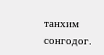танхим сонгодог.